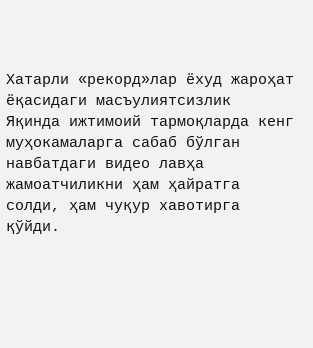Хатарли «рекорд»лар ёхуд жароҳат ёқасидаги масъулиятсизлик
Яқинда ижтимоий тармоқларда кенг муҳокамаларга сабаб бўлган навбатдаги видео лавҳа жамоатчиликни ҳам ҳайратга солди, ҳам чуқур хавотирга қўйди.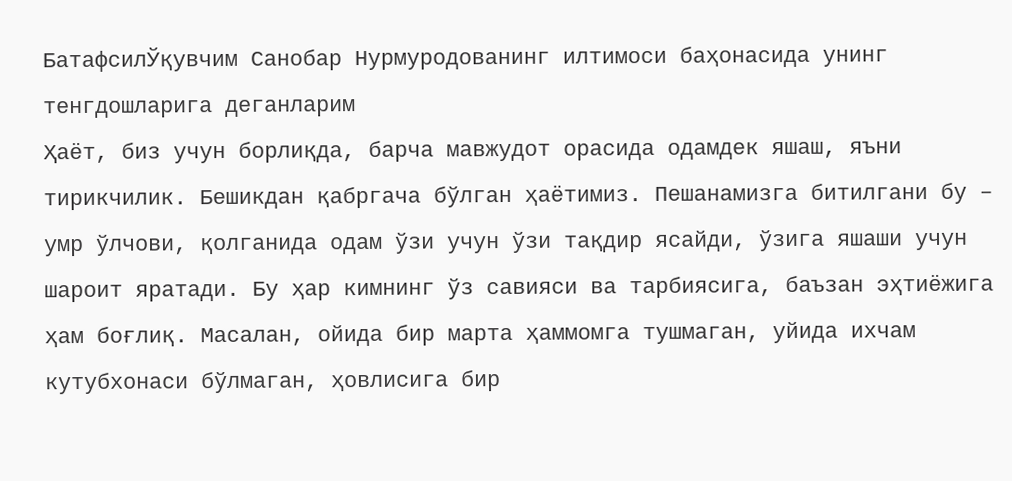БатафсилЎқувчим Санобар Нурмуродованинг илтимоси баҳонасида унинг тенгдошларига деганларим
Ҳаёт, биз учун борлиқда, барча мавжудот орасида одамдек яшаш, яъни тирикчилик. Бешикдан қабргача бўлган ҳаётимиз. Пешанамизга битилгани бу – умр ўлчови, қолганида одам ўзи учун ўзи тақдир ясайди, ўзига яшаши учун шароит яратади. Бу ҳар кимнинг ўз савияси ва тарбиясига, баъзан эҳтиёжига ҳам боғлиқ. Масалан, ойида бир марта ҳаммомга тушмаган, уйида ихчам кутубхонаси бўлмаган, ҳовлисига бир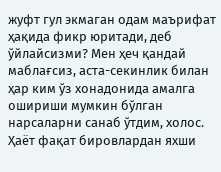жуфт гул экмаган одам маърифат ҳақида фикр юритади, деб ўйлайсизми? Мен ҳеч қандай маблағсиз, аста-секинлик билан ҳар ким ўз хонадонида амалга ошириши мумкин бўлган нарсаларни санаб ўтдим, холос.
Ҳаёт фақат бировлардан яхши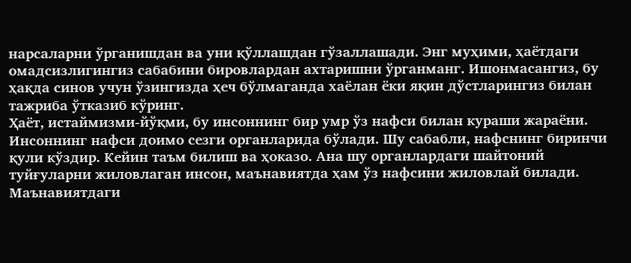нарсаларни ўрганишдан ва уни қўллашдан гўзаллашади. Энг муҳими, ҳаётдаги омадсизлигингиз сабабини бировлардан ахтаришни ўрганманг. Ишонмасангиз, бу ҳақда синов учун ўзингизда ҳеч бўлмаганда хаёлан ёки яқин дўстларингиз билан тажриба ўтказиб кўринг.
Ҳаёт, истаймизми-йўқми, бу инсоннинг бир умр ўз нафси билан кураши жараёни. Инсоннинг нафси доимо сезги органларида бўлади. Шу сабабли, нафснинг биринчи қули кўздир. Кейин таъм билиш ва ҳоказо. Ана шу органлардаги шайтоний туйғуларни жиловлаган инсон, маънавиятда ҳам ўз нафсини жиловлай билади.
Маънавиятдаги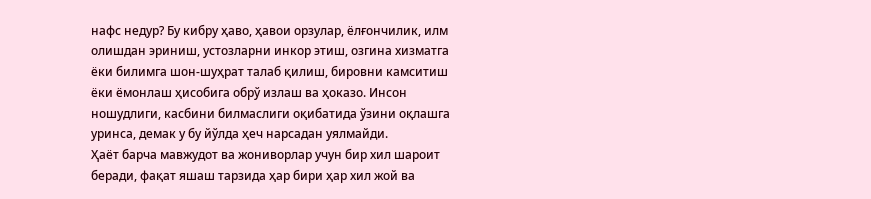нафс недур? Бу кибру ҳаво, ҳавои орзулар, ёлғончилик, илм олишдан эриниш, устозларни инкор этиш, озгина хизматга ёки билимга шон-шуҳрат талаб қилиш, бировни камситиш ёки ёмонлаш ҳисобига обрў излаш ва ҳоказо. Инсон ношудлиги, касбини билмаслиги оқибатида ўзини оқлашга уринса, демак у бу йўлда ҳеч нарсадан уялмайди.
Ҳаёт барча мавжудот ва жониворлар учун бир хил шароит беради, фақат яшаш тарзида ҳар бири ҳар хил жой ва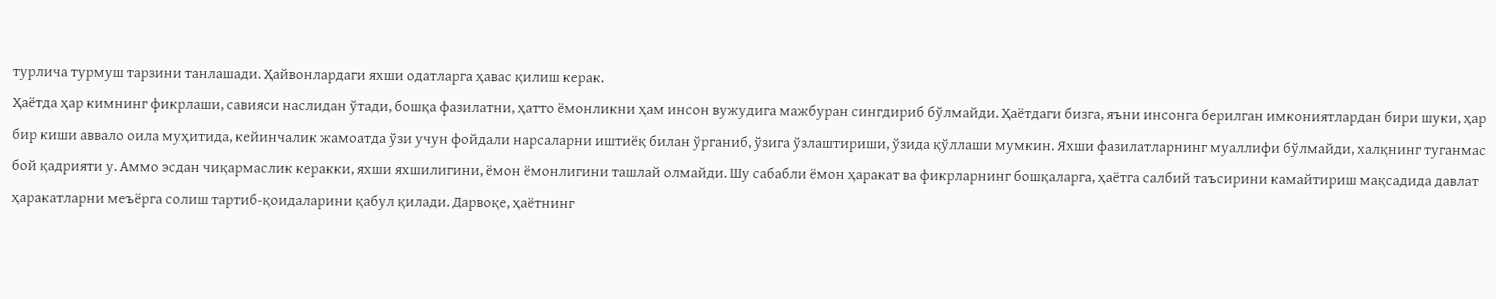турлича турмуш тарзини танлашади. Ҳайвонлардаги яхши одатларга ҳавас қилиш керак.
Ҳаётда ҳар кимнинг фикрлаши, савияси наслидан ўтади, бошқа фазилатни, ҳатто ёмонликни ҳам инсон вужудига мажбуран сингдириб бўлмайди. Ҳаётдаги бизга, яъни инсонга берилган имкониятлардан бири шуки, ҳар бир киши аввало оила муҳитида, кейинчалик жамоатда ўзи учун фойдали нарсаларни иштиёқ билан ўрганиб, ўзига ўзлаштириши, ўзида қўллаши мумкин. Яхши фазилатларнинг муаллифи бўлмайди, халқнинг туганмас бой қадрияти у. Аммо эсдан чиқармаслик керакки, яхши яхшилигини, ёмон ёмонлигини ташлай олмайди. Шу сабабли ёмон ҳаракат ва фикрларнинг бошқаларга, ҳаётга салбий таъсирини камайтириш мақсадида давлат ҳаракатларни меъёрга солиш тартиб-қоидаларини қабул қилади. Дарвоқе, ҳаётнинг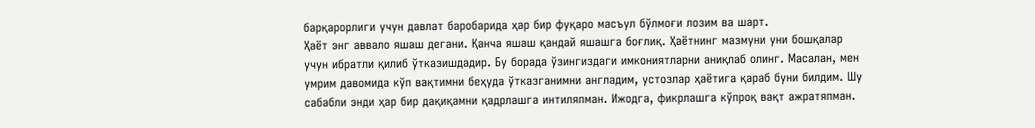барқарорлиги учун давлат баробарида ҳар бир фуқаро масъул бўлмоғи лозим ва шарт.
Ҳаёт энг аввало яшаш дегани. Қанча яшаш қандай яшашга боғлиқ. Ҳаётнинг мазмуни уни бошқалар учун ибратли қилиб ўтказишдадир. Бу борада ўзингиздаги имкониятларни аниқлаб олинг. Масалан, мен умрим давомида кўп вақтимни беҳуда ўтказганимни англадим, устозлар ҳаётига қараб буни билдим. Шу сабабли энди ҳар бир дақиқамни қадрлашга интиляпман. Ижодга, фикрлашга кўпроқ вақт ажратяпман.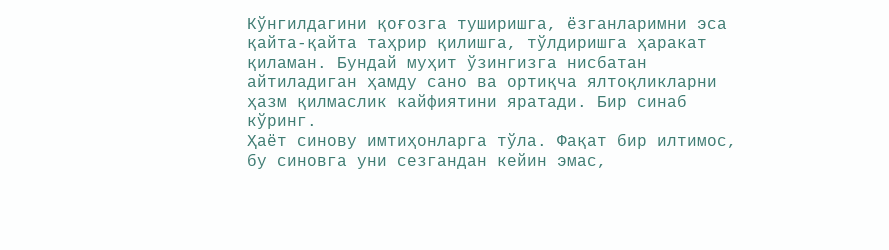Кўнгилдагини қоғозга туширишга, ёзганларимни эса қайта-қайта таҳрир қилишга, тўлдиришга ҳаракат қиламан. Бундай муҳит ўзингизга нисбатан айтиладиган ҳамду сано ва ортиқча ялтоқликларни ҳазм қилмаслик кайфиятини яратади. Бир синаб кўринг.
Ҳаёт синову имтиҳонларга тўла. Фақат бир илтимос, бу синовга уни сезгандан кейин эмас,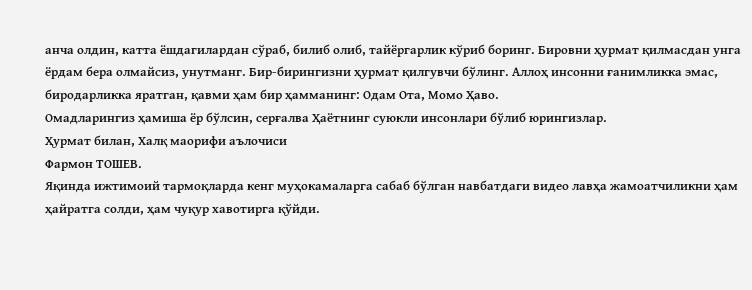анча олдин, катта ёшдагилардан сўраб, билиб олиб, тайёргарлик кўриб боринг. Бировни ҳурмат қилмасдан унга ёрдам бера олмайсиз, унутманг. Бир-бирингизни ҳурмат қилгувчи бўлинг. Аллоҳ инсонни ғанимликка эмас, биродарликка яратган, қавми ҳам бир ҳамманинг: Одам Ота, Момо Ҳаво.
Омадларингиз ҳамиша ёр бўлсин, серғалва Ҳаётнинг суюкли инсонлари бўлиб юрингизлар.
Ҳурмат билан, Халқ маорифи аълочиси
Фармон ТОШЕВ.
Яқинда ижтимоий тармоқларда кенг муҳокамаларга сабаб бўлган навбатдаги видео лавҳа жамоатчиликни ҳам ҳайратга солди, ҳам чуқур хавотирга қўйди.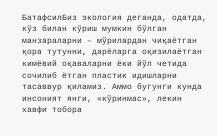БатафсилБиз экология деганда, одатда, кўз билан кўриш мумкин бўлган манзараларни – мўрилардан чиқаётган қора тутунни, дарёларга оқизилаётган кимёвий оқаваларни ёки йўл четида сочилиб ётган пластик идишларни тасаввур қиламиз. Аммо бугунги кунда инсоният янги, «кўринмас», лекин хавфи тобора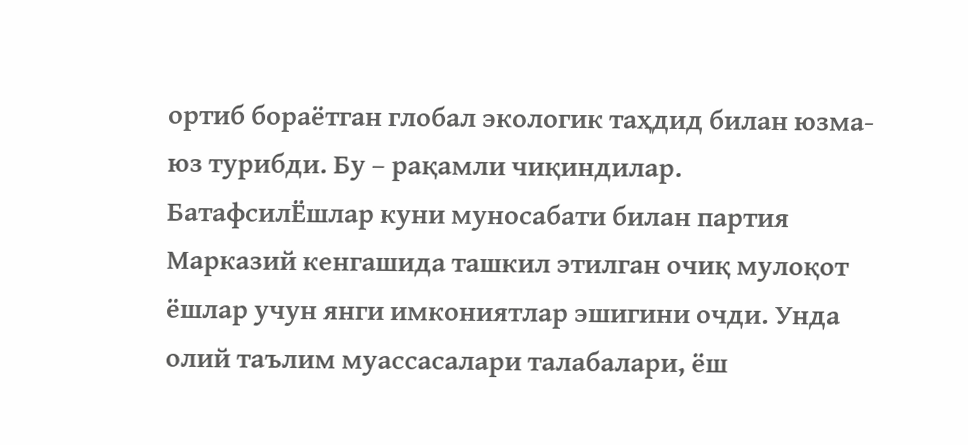ортиб бораётган глобал экологик таҳдид билан юзма-юз турибди. Бу – рақамли чиқиндилар.
БатафсилЁшлар куни муносабати билан партия Марказий кенгашида ташкил этилган очиқ мулоқот ёшлар учун янги имкониятлар эшигини очди. Унда олий таълим муассасалари талабалари, ёш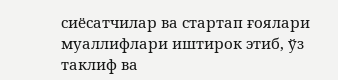сиёсатчилар ва стартап ғоялари муаллифлари иштирок этиб, ўз таклиф ва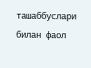ташаббуслари билан фаол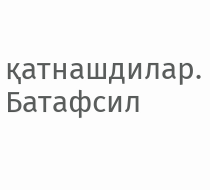қатнашдилар.
Батафсил